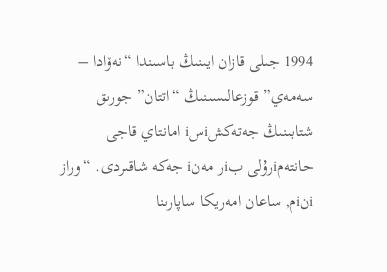1994 جىلى قازان ايىنىڭ باسىندا “نەۆادا – سەمەي” قوزعالىسىنىڭ “اتتان” جورىق شتابىنىڭ جەتەكشiسi امانتاي قاجى حانتەمiرۇلى بiر مەنi جەكە شاقىردى. “وراز iنiم, ساعان امەريكا ساپارىنا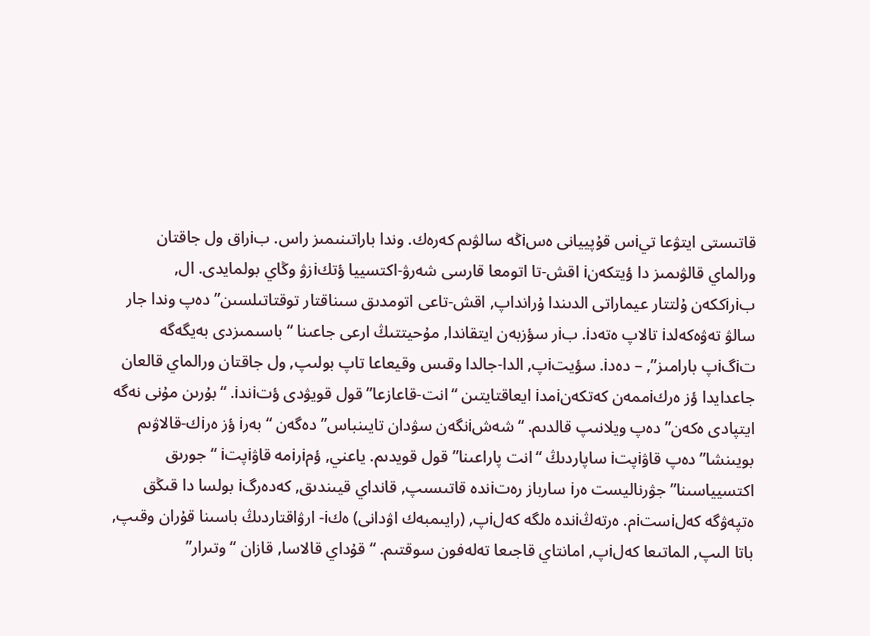قاتىستى ايتۋعا تيiس قۇپييانى ەسiڭە سالۋىم كەرەك. وندا باراتىنىمىز راس. بiراق ول جاقتان ورالماي قالۋىمىز دا ؤيتكەنi اقش-تا اتومعا قارسى شەرۋ-اكتسييا ؤتكiزۋ وڭاي بولمايدى. ال, بiرiككەن ۇلتتار عيماراتى الدىندا ۇرانداپ, اقش-تاعى اتومدىق سىناقتار توقتاتىلسىن” دەپ وندا جار سالۋ تەۋەكەلدi تالاپ ەتەدi. بiر سؤزبەن ايتقاندا, مۇحيتتىڭ ارعى جاعىنا “باسىمىزدى بەيگەگە تiگiپ بارامىز”, – دەدi. سؤيتiپ, الدا-جالدا وقىس وقيعاعا تاپ بولىپ, ول جاقتان ورالماي قالعان جاعدايدا ؤز ەركiممەن كەتكەنiمدi ايعاقتايتىن “انت-قاعازعا” قول قويۋدى ؤتiندi. “بۇرىن مۇنى نەگە ايتپادى ەكەن” دەپ ويلانىپ قالدىم. “شەشiنگەن سۋدان تايىنباس” دەگەن “بەرi ؤز ەرiك-قالاۋىم بويىنشا” دەپ قاۋiپتi ساپاردىڭ “انت پاراعىنا” قول قويدىم. ياعني, ؤمiرiمە قاۋiپتi “جورىق اكتسيياسىنا” جۋرناليست ەرi سارباز رەتiندە قاتىسىپ, قانداي قيىندىق, كەدەرگi بولسا دا قىڭق ەتپەۋگە كەلiستiم. ەرتەڭiندە ەلگە كەلiپ, (رايىمبەك اۋدانى) ەكi- ارۋاقتاردىڭ باسىنا قۇران وقىپ, باتا الىپ, الماتىعا كەلiپ, امانتاي قاجىعا تەلەفون سوقتىم. “قۇداي قالاسا, قازان “وتىرار”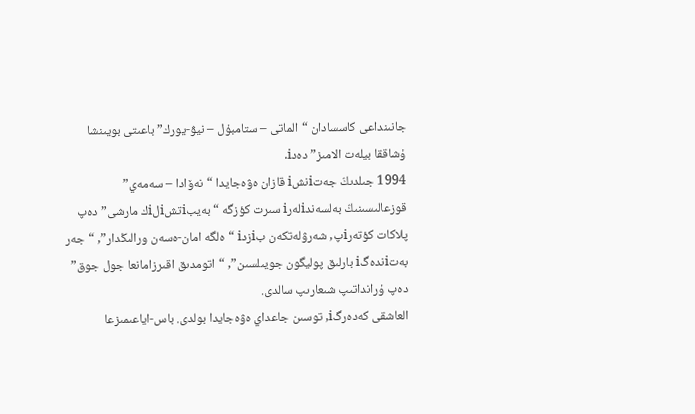جانىنداعى كاسسادان “الماتى – ستامبۇل – نيۋ-يورك” باعىتى بويىنشا ۇشاققا بيلەت الامىز” دەدi.
1994 جىلدىڭ جەتiنشi قازان ەۋەجايدا “نەۆادا – سەمەي” قوزعالىسىنىڭ بەلسەندiلەرi سىرت كؤزگە “بەيبiتشiلiك مارشى” دەپ پلاكات كؤتەرiپ, شەرۋلەتكەن بiزدi “ەلگە امان-ەسەن ورالىڭدار”, “جەر بەتiندەگi بارلىق پوليگون جويىلسىن”, “اتومدىق اقىرزامانعا جول جوق” دەپ ۇرانداتىپ شىعارىپ سالدى.
العاشقى كەدەرگi, توسىن جاعداي ەۋەجايدا بولدى. باس-اياعىمىزعا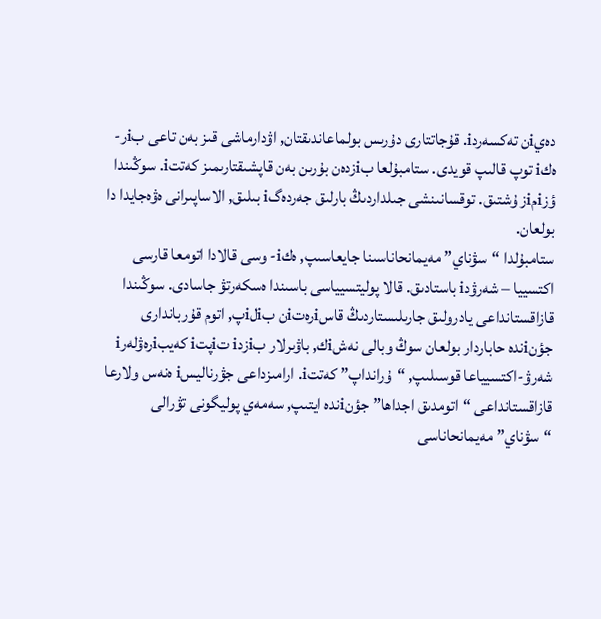دەيiن تەكسەردi. قۇجاتتارى دۇرىس بولماعاندىقتان, اۋدارماشى قىز بەن تاعى بiر-ەكi توپ قالىپ قويدى. ستامبۇلعا بiزدەن بۇرىن بەن قاپشىقتارىمىز كەتتi. سوڭىندا ؤزiمiز ۇشتىق. توقسانىنشى جىلداردىڭ بارلىق جەردەگi بىلىق, الاساپىرانى ەۋەجايدا دا بولعان.
ستامبۇلدا “سۋناي” مەيمانحاناسىنا جايعاسىپ, ەكi- وسى قالادا اتومعا قارسى اكتسييا – شەرۋدi باستادىق. قالا پوليتسيياسى باسىندا ەسكەرتۋ جاسادى. سوڭىندا قازاقستانداعى يادرولىق جارىلىستاردىڭ قاسiرەتiن بiلiپ, اتوم قۇرباندارى جؤنiندە حاباردار بولعان سوڭ وبالى نەشiك, باۋىرلار بiزدi تiپتi كەيبiرەۋلەرi شەرۋ-اكتسيياعا قوسىلىپ, “ۇرانداپ” كەتتi. ارامىزداعى جۋرناليسi ەنەس ولارعا قازاقستانداعى “اتومدىق اجداھا” جؤنiندە ايتىپ, سەمەي پوليگونى تۋرالى “سۋناي” مەيمانحاناسى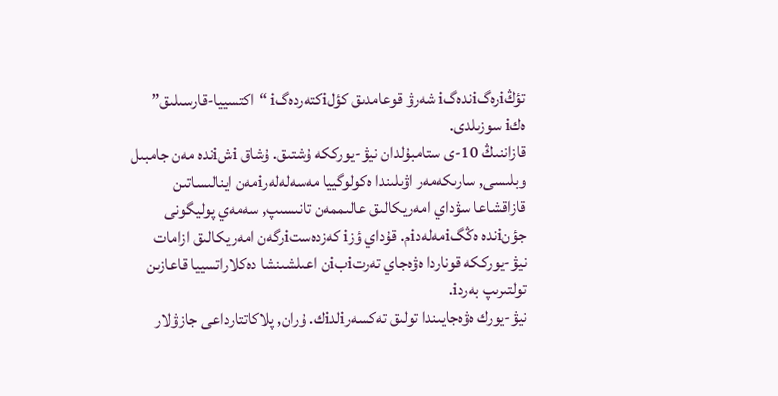تؤڭiرەگiندەگi شەرۋ قوعامدىق كؤلiكتەردەگi “اكتسييا-قارسىلىق” ەكi سوزىلدى.
قازاننىڭ 10-ى ستامبۇلدان نيۋ-يورككە ۇشتىق. ۇشاق iشiندە مەن جامبىل وبلىسى, سارىكەمەر اۋىلىندا ەكولوگييا مەسەلەلەرiمەن اينالىساتىن قازاقشاعا سۋداي امەريكالىق عالىممەن تانىسىپ, سەمەي پوليگونى جؤنiندە ەڭگiمەلەدiم. قۇداي ؤزi كەزدەستiرگەن امەريكالىق ازامات نيۋ-يورككە قوناردا ەۋەجاي تەرتiبiن اعىلشىنشا دەكلاراتسييا قاعازىن تولتىرىپ بەردi.
نيۋ-يورك ەۋەجايىندا تولىق تەكسەرiلدiك. ۇران, پلاكاتتارداعى جازۋلار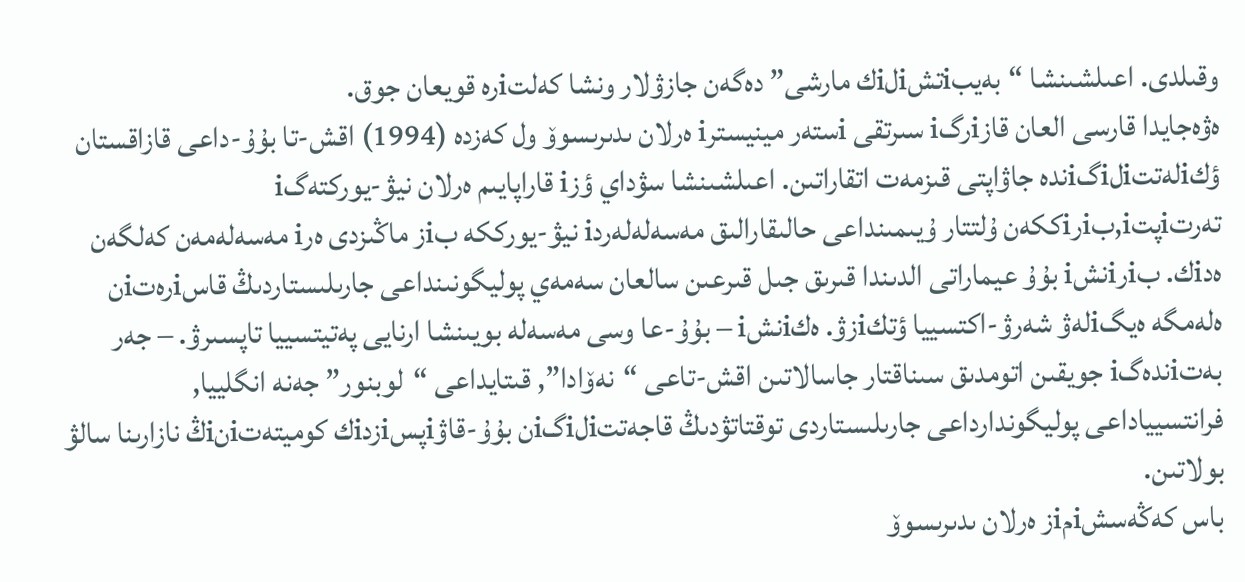وقىلدى. اعىلشىنشا “بەيبiتشiلiك مارشى” دەگەن جازۋلار ونشا كەلتiرە قويعان جوق.
ەۋەجايدا قارسى العان قازiرگi سىرتقى iستەر مينيسترi ەرلان ىدىرىسوۆ ول كەزدە (1994) اقش-تا بۇۇ-داعى قازاقستان ؤكiلەتتiلiگiندە جاۋاپتى قىزمەت اتقاراتىن. اعىلشىنشا سۋداي ؤزi قاراپايىم ەرلان نيۋ-يوركتەگi تەرتiپتi,بiرiككەن ۇلتتار ۇيىمىنداعى حالىقارالىق مەسەلەلەردi نيۋ-يورككە بiز ماڭىزدى ەرi مەسەلەمەن كەلگەن ەدiك. بiرiنشi بۇۇ عيماراتى الدىندا قىرىق جىل قىرعىن سالعان سەمەي پوليگونىنداعى جارىلىستاردىڭ قاسiرەتiن ەلەمگە ەيگiلەۋ شەرۋ-اكتسييا ؤتكiزۋ. ەكiنشi – بۇۇ-عا وسى مەسەلە بويىنشا ارنايى پەتيتسييا تاپسىرۋ. – جەر بەتiندەگi جويقىن اتومدىق سىناقتار جاسالاتىن اقش-تاعى “نەۆادا”, قىتايداعى “لوبنور” جەنە انگلييا, فرانتسيياداعى پوليگوندارداعى جارىلىستاردى توقتاتۋدىڭ قاجەتتiلiگiن بۇۇ-قاۋiپسiزدiك كوميتەتiنiڭ نازارىنا سالۋ بولاتىن.
باس كەڭەسشiمiز ەرلان ىدىرىسوۆ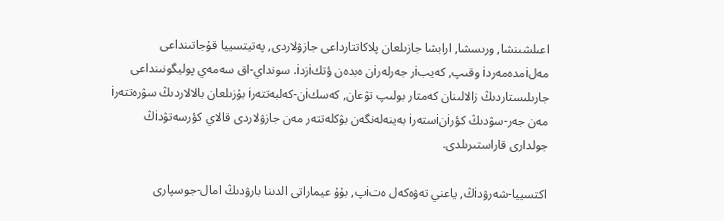اعىلشىنشا, ورىسشا, ارابشا جازىلعان پلاكاتتارداعى جازۋلاردى, پەتيتسييا قۇجاتىنداعى مەلiمدەمەردi وقىپ, كەيبiر جەرلەرiن ەبدەن ؤتكiزدi. سونداي-اق سەمەي پوليگونىنداعى جارىلىستاردىڭ زالالىنان كەمتار بولىپ تۋعان, كەسكiن-كەلبەتتەرi بۇزىلعان بالالاردىڭ سۋرەتتەرi مەن جەر-سۋدىڭ كؤرiنiستەرi بەينەلەنگەن بۋكلەتتەر مەن جازۋلاردى قالاي كؤرسەتۋدiڭ جولدارى قاراستىرىلدى.

اكتسييا-شەرۋدiڭ, ياعني تەۋەكەل ەتiپ, بۇۇ عيماراتى الدىنا بارۋدىڭ امال-جوسپارى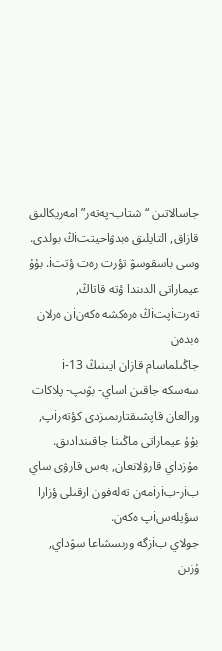جاسالاتىن “شتاب-پەتەر” امەريكالىق قازاق, التايلىق ەبدۋاحيتتiڭ بولدى. وسى باسقوسۋ تؤرت رەت ؤتتi. بۇۇ عيماراتى الدىندا ؤتە قاتاڭ, تەرتiپتiڭ ەرەكشە ەكەنiن ەرلان ەبدەن
جاڭىلماسام قازان ايىنىڭ 13-i سەسكە جاقىن اساي- بۋىپ- پلاكات ورالعان قاپشىقتارىمىزدى كؤتەرiپ, بۇۇ عيماراتى ماڭىنا جاقىندادىق. مۇزداي قارۋلانعان, بەس قارۋى ساي بiر-بiرiمەن تەلەفون ارقىلى ؤزارا سؤيلەسiپ ەكەن.
جولاي بiزگە ورىسشاعا سۋداي, ۇزىن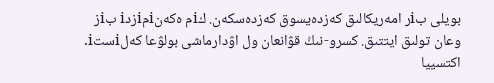بويلى بiر امەريكالىق كەزدەيسوق كەزدەسكەن. كiم ەكەنiمiزدi بiز وعان تولىق ايتتىق. كسرو-نىڭ قۋانعان ول اۋدارماشى بولۋعا كەلiستi. اكتسييا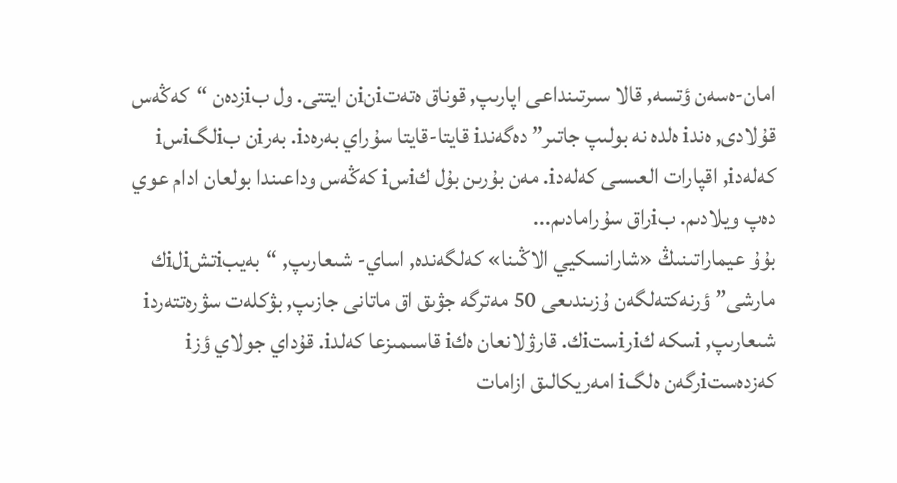امان-ەسەن ؤتسە, قالا سىرتىنداعى اپارىپ, قوناق ەتەتiنiن ايتتى. ول بiزدەن “كەڭەس قۇلادى, ەندi ەلدە نە بولىپ جاتىر” دەگەندi قايتا-قايتا سۇراي بەرەدi. بەرiن بiلگiسi كەلەدi, اقپارات العىسى كەلەدi. مەن بۇرىن بۇل كiسi كەڭەس وداعىندا بولعان ادام عوي دەپ ويلادىم. بiراق سۇرامادىم...
بۇۇ عيماراتىنىڭ «شارانسكيي الاڭىنا» كەلگەندە, اساي- شىعارىپ, “بەيبiتشiلiك مارشى” ؤرنەكتەلگەن ۇزىندىعى 50 مەترگە جۋىق اق ماتانى جازىپ, بۋكلەت سۋرەتتەردi شىعارىپ, iسكە كiرiستiك. قارۋلانعان ەكi قاسىمىزعا كەلدi. قۇداي جولاي ؤزi كەزدەستiرگەن ەلگi امەريكالىق ازامات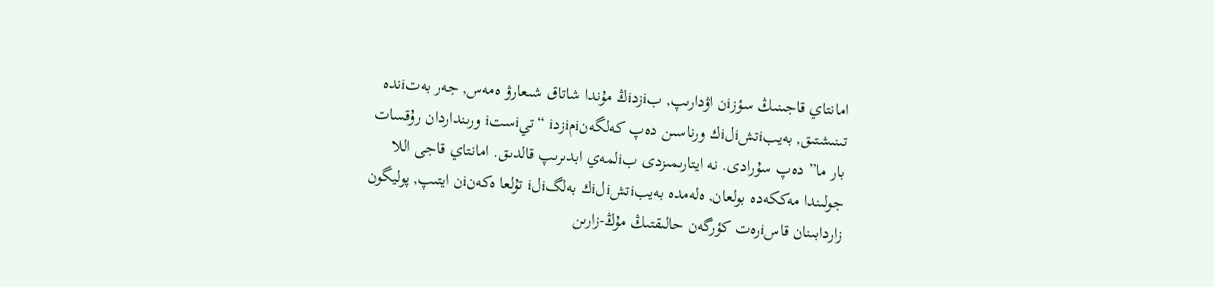امانتاي قاجىنىڭ سؤزiن اۋدارىپ, بiزدiڭ مۇندا شاتاق شىعارۋ ەمەس, جەر بەتiندە تىنىشتىق, بەيبiتشiلiك ورناسىن دەپ كەلگەنiمiزدi “تيiستi ورىنداردان رۇقسات بار ما” دەپ سۇرادى. نە ايتارىمىزدى بiلمەي ابدىرىپ قالدىق. امانتاي قاجى اللا جولىندا مەككەدە بولعان, ەلەمدە بەيبiتشiلiك بەلگiلi تۇلعا ەكەنiن ايتىپ, پوليگون زاردابىنان قاسiرەت كؤرگەن حالىقتىڭ مۇڭ-زارىن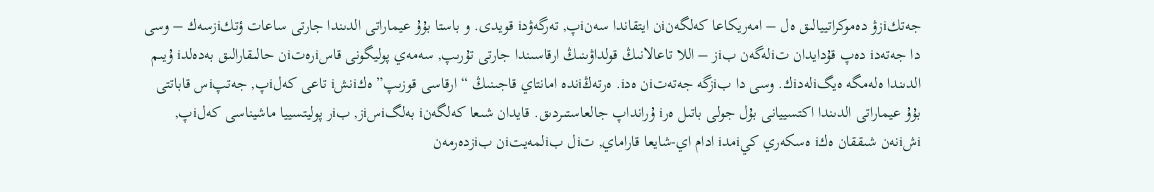جەتكiزۋ دەموكراتييالىق ەل – امەريكاعا كەلگەنiن ايتقاندا سەنiپ, تەرگەۋدi قويدى. و باستا بۇۇ عيماراتى الدىندا جارتى ساعات ؤتكiزسەك – وسى دا جەتەدi دەپ قۇدايدان تiلەگەن بiز – اللا تاعالانىڭ قولداۋىنىڭ ارقاسىندا جارتى تۇرىپ, سەمەي پوليگونى قاسiرەتiن حالىقارالىق بەدەلدi ۇيىم الدىندا ەلەمگە ەيگiلەدiك. وسى دا بiزگە جەتەتiن ەدi. ەرتەڭiندە امانتاي قاجىنىڭ “ارقاسى قوزىپ” ەكiنشi تاعى كەلiپ, جەتپiس قاباتتى بۇۇ عيماراتى الدىندا اكتسييانى بۇل جولى باتىل ەرi ۇرانداپ جالعاستىردىق. قايدان شىعا كەلگەنi بەلگiسiز, بiر پوليتسييا ماشيناسى كەلiپ, iشiنەن شىققان ەكi ەسكەري كيiمدi ادام اي-شايعا قاراماي, تiل بiلمەيتiن بiزدەرمەن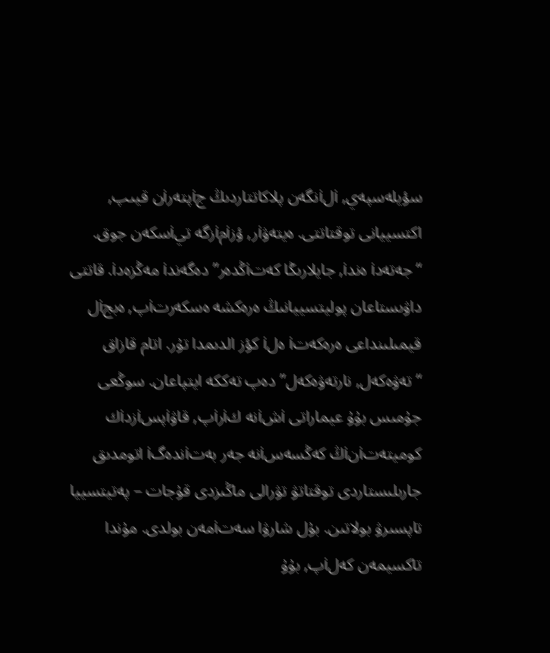سؤيلەسپەي, iلiنگەن پلاكاتتاردىڭ جiپتەرiن قيىپ, اكتسييانى توقتاتتى. ەيتەۋiر, ؤزiمiزگە تيiسكەن جوق. “جەتەدi ەندi, جايلارىڭا كەتiڭدەر” دەگەندi مەڭزەدi. قاتتى داۋىستاعان پوليتسييانىڭ ەرەكشە ەسكەرتiپ, ەبجiل قيمىلىنداعى ەرەكەتi ەلi كؤز الدىمدا تۇر. اتام قازاق “تەۋەكەل, نارتەۋەكەل” دەپ تەككە ايتپاعان. سوڭعى جۇمىس بۇۇ عيماراتى iشiنە كiرiپ, قاۋiپسiزدiك كوميتەتiنiڭ كەڭسەسiنە جەر بەتiندەگi اتومدىق جارىلىستاردى توقتاتۋ تۋرالى ماڭىزدى قۇجات – پەتيتسييا تاپسىرۋ بولاتىن. بۇل شارۋا سەتiمەن بولدى. مۇندا تاكسيمەن كەلiپ, بۇۇ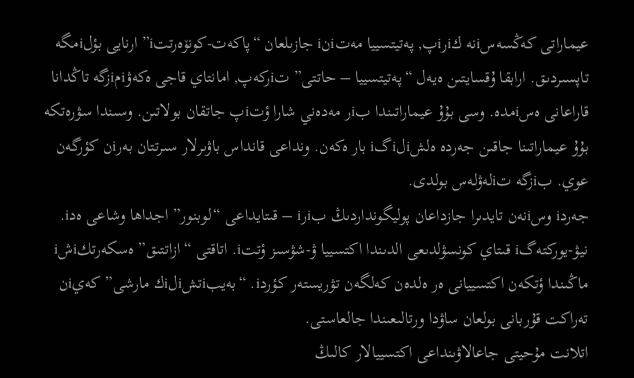عيماراتى كەڭسەسiنە كiرiپ, پەتيتسييا مەتiنi جازىلعان “پاكەت-كونۆەرتتi” ارنايى بؤلiمگە تاپسىردىق. ارابقا ۇقسايتىن ەيەل “پەتيتسييا – حاتتى” تiركەپ, امانتاي قاجى ەكەۋiمiزگە تاڭدانا قاراعانى ەسiمدە. وسى بۇۇ عيماراتىندا بiر مەدەني شارا ؤتiپ جاتقان بولاتىن. وسىندا سۋرەتكە
بۇۇ عيماراتىنا جاقىن جەردە ەلشiلiگi بار ەكەن. ونداعى قانداس باۋىرلار سىرتتان بەرiن كؤرگەن عوي. بiزگە تiلەۋلەس بولدى.
جەردi وسiنەن تايدىرا جازداعان پوليگونداردىڭ بiرi – قىتايداعى “لوبنور” اجداھا وشاعى ەدi. نيۋ-يوركتەگi قىتاي كونسۋلدىعى الدىندا اكتسييا ۋ-شۋسىز ؤتتi. اتاقتى “ازاتتىق” ەسكەرتكiشi ماڭىندا ؤتكەن اكتسييانى ەر ەلدەن كەلگەن تۋريستەر كؤردi. “بەيبiتشiلiك مارشى” كەيiن تەراكت قۇربانى بولعان ساۋدا ورتالىعىندا جالعاستى.
اتلانت مۇحيتى جاعالاۋىنداعى اكتسييالار كالىڭ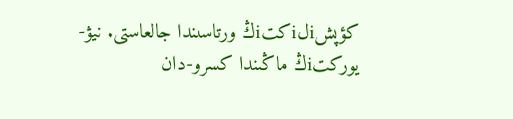كؤپشiلiكتiڭ ورتاسىندا جالعاستى. نيۋ-يوركتiڭ ماڭىندا كسرو-دان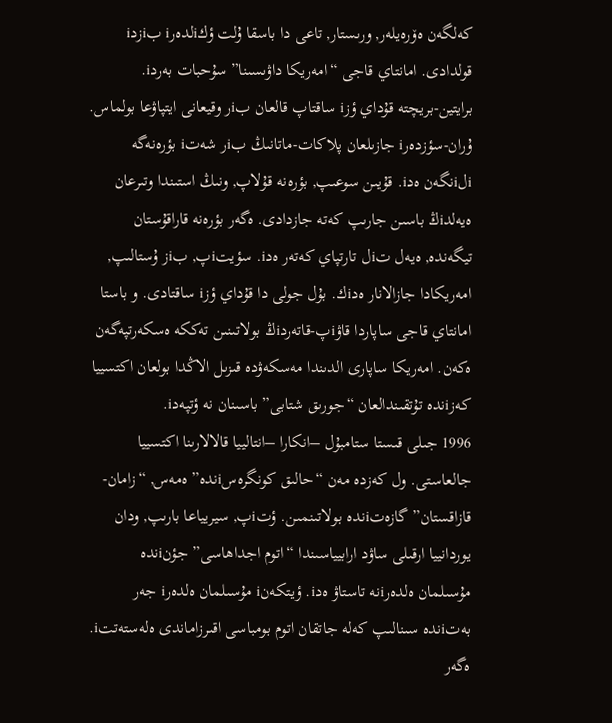كەلگەن ەۆرەيلەر, ورىستار, تاعى دا باسقا ۇلت ؤكiلدەرi بiزدi قولدادى. امانتاي قاجى “امەريكا داۋىسىنا” سۇحبات بەردi.
برايتين-بريچتە قۇداي ؤزi ساقتاپ قالعان بiر وقيعانى ايتپاۋعا بولماس. ۇران-سؤزدەرi جازىلعان پلاكات-ماتانىڭ بiر شەتi بؤرەنەگە iلiنگەن ەدi. قۇيىن سوعىپ, بؤرەنە قۇلاپ, ونىڭ استىندا وتىرعان ەيەلدiڭ باسىن جارىپ كەتە جازدادى. ەگەر بؤرەنە قاراقۇستان تيگەندە, ەيەل تiل تارتپاي كەتەر ەدi. سؤيتiپ, بiز ۇستالىپ, امەريكادا جازالانار ەدiك. بۇل جولى دا قۇداي ؤزi ساقتادى. و باستا امانتاي قاجى ساپاردا قاۋiپ-قاتەردiڭ بولاتىنىن تەككە ەسكەرتپەگەن ەكەن. امەريكا ساپارى الدىندا مەسكەۋدە قىزىل الاڭدا بولعان اكتسييا كەزiندە تۇتقىندالعان “جورىق شتابى” باسىنان نە ؤتپەدi.
1996 جىلى قىستا ستامبۇل –انكارا –انتالييا قالالارىنا اكتسييا جالعاستى. ول كەزدە مەن “حالىق كونگرەسiندە” ەمەس, “زامان-قازاقستان” گازەتiندە بولاتىنمىن. ؤتiپ, سيريياعا بارىپ, ودان يوردانييا ارقىلى ساۋد ارابيياسىندا “اتوم اجداھاسى” جؤنiندە مۇسىلمان ەلدەرiنە تاستاۋ ەدi. ؤيتكەنi مۇسىلمان ەلدەرi جەر بەتiندە سىنالىپ كەلە جاتقان اتوم بومباسى اقىرزاماندى ەلەستەتتi. ەگەر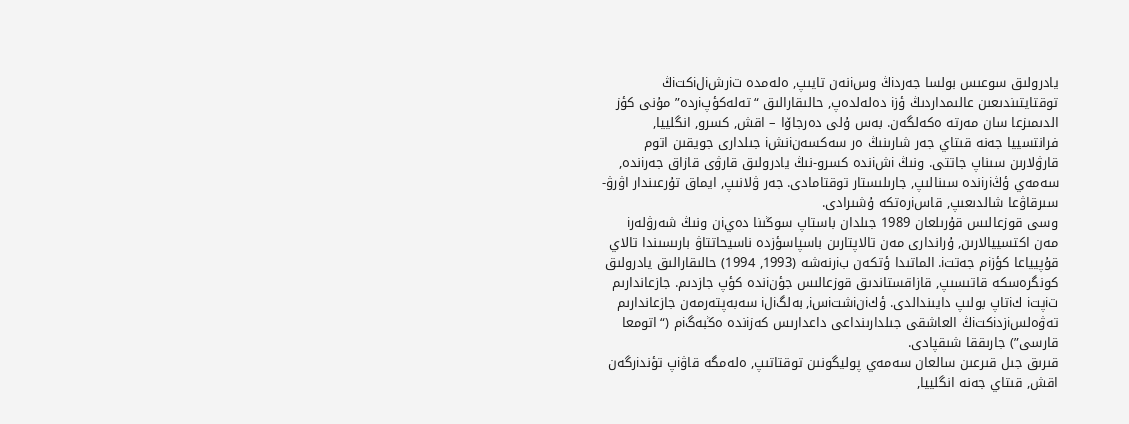يادرولىق سوعىس بولسا جەردiڭ وسiنەن تايىپ, ەلەمدە تiرشiلiكتiڭ توقتايتىندىعىن عالىمداردىڭ ؤزi دەلەلدەپ, حالىقارالىق “تەلەكؤپiردە” مۇنى كؤز الدىمىزعا سان مەرتە ەكەلگەن. بەس ۇلى دەرجاۆا – اقش, كسرو, انگلييا, فرانتسييا جەنە قىتاي جەر شارىنىڭ ەر سەكسەنiنشi جىلدارى جويقىن اتوم قارۋلارىن سىناپ جاتتى. ونىڭ iشiندە كسرو-نىڭ يادرولىق قارۋى قازاق جەرiندە, سەمەي ؤڭiرiندە سىنالىپ, جارىلىستار توقتامادى. جەر ۋلانىپ, ايماق تۇرعىندار اۋرۋ-سىرقاۋعا شالدىعىپ, قاسiرەتكە ۇشىرادى.
وسى قوزعالىس قۇرىلعان 1989 جىلدان باستاپ سوڭىنا دەيiن ونىڭ شەرۋلەرi مەن اكتسييالارىن, ۇراندارى مەن تالاپتارىن باسپاسؤزدە ناسيحاتتاۋ بارىسىندا تالاي قۇپيياعا كؤزiم جەتتi. الماتىدا ؤتكەن بiرنەشە (1993, 1994) حالىقارالىق يادرولىق كونگرەسكە قاتىسىپ, قازاقستاندىق قوزعالىس جؤنiندە كؤپ جازدىم. جازعاندارىم تiپتi كiتاپ بولىپ دايىندالدى. ؤكiنiشتiسi, بەلگiلi سەبەپتەرمەن جازعاندارىم تەۋەلسiزدiكتiڭ العاشقى جىلدارىنداعى داعدارىس كەزiندە ەڭبەگiم (“اتومعا قارسى”) جارىققا شىقپادى.
قىرىق جىل قىرعىن سالعان سەمەي پوليگونىن توقتاتىپ, ەلەمگە قاۋiپ تؤندiرگەن اقش, قىتاي جەنە انگلييا,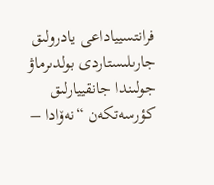فرانتسيياداعى يادرولىق جارىلىستاردى بولدىرماۋ جولىندا جانقييارلىق كؤرسەتكەن “نەۆادا –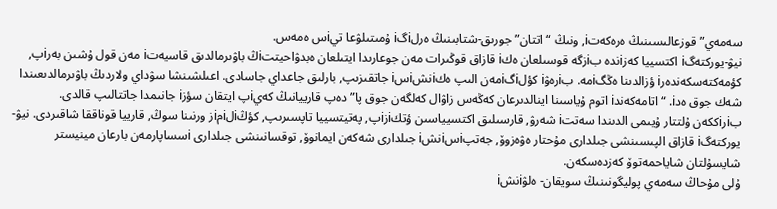سەمەي” قوزعالىسىنىڭ ەرەكەتi, ونىڭ “اتتان” جورىق-شتابىنىڭ ەرلiگi ۇمىتىلۋعا تيiس ەمەس.
نيۋ-يوركتەگi اكتسييا كەزiندە بiزگە قوسىلعان ەكi قازاق قوڭىرات مەن جوعارىدا ايتىلعان ەبدۋاحيتتiڭ باۋىرمالدىق قاسيەتi مەن قول ۇشىن بەرiپ, كؤمەكتەسكەندەرi ؤزالدىنا ەڭگiمە. بiرەۋi كؤلiگiمەن الىپ ەكiنشiسi جاتقىزىپ, بارلىق جاعداي جاسادى. اعىلشىنشا سۋداي ولاردىڭ باۋىرمالدىعىندا شەك جوق ەدi. “اتامەكەندi اتوم ۇياسىنا اينالدىرعان كەڭەس زاۋال كەلگەن جوق پا” دەپ قارييانىڭ كەيiپ ايتقان سؤزi جانىمدا جاتتالىپ قالدى.
بiرiككەن ۇلتتار ۇيىمى الدىندا سەتتi شەرۋ, قارسىلىق اكتسيياسىن ؤتكiزiپ, پەتيتسييا تاپسىرىپ, كؤڭiلiمiز ورنىنا سوڭ, قارييا قوناققا شاقىردى. نيۋ-يوركتەگi قازاق الپىسىنشى جىلدارى مۇحتار ەۋەزوۆ, جەتپiسiنشi جىلدارى شەكەن ايمانوۆ, توقسانىنشى جىلدارى iسساپارمەن بارعان مينيستر شايسۇلتان شاياحمەتوۆ كەزدەسكەن.
ۇلى مۇحاڭ سەمەي پوليگونىنىڭ سويقان- ەلۋiنشi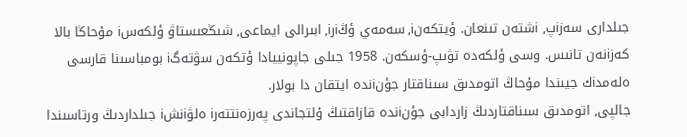جىلدارى سەزiپ, iشتەن تىنعان. ؤيتكەنi, سەمەي ؤڭiرi, ابىرالى ايماعى, شىڭعىستاۋ ؤلكەسi مۇحاڭا بالا كەزiنەن تانىس. وسى ؤلكەدە تۋىپ-ؤسكەن. 1958 جىلى جاپونييادا ؤتكەن سۋتەگi بومباسىنا قارسى ەلەمدiك جيىندا مۇحاڭ اتومدىق سىناقتار جؤنiندە ايتقان دا بولار.
جالپى, اتومدىق سىناقتاردىڭ زاردابى جؤنiندە قازاقتىڭ ۇلتجاندى پەرزەنتتەرi ەلۋiنشi جىلداردىڭ ورتاسىندا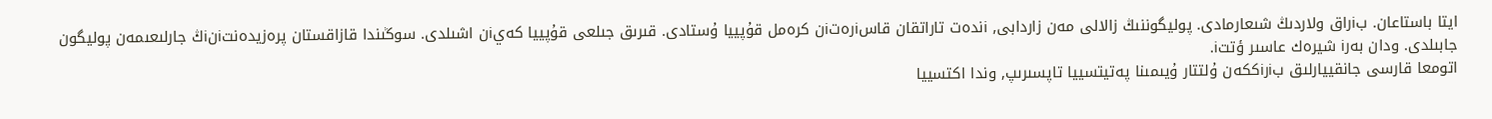ايتا باستاعان. بiراق ولاردىڭ شىعارمادى. پوليگوننىڭ زالالى مەن زاردابى, iندەت تاراتقان قاسiرەتiن كرەمل قۇپييا ۇستادى. قىرىق جىلعى قۇپييا كەيiن اشىلدى. سوڭىندا قازاقستان پرەزيدەنتiنiڭ جارلىعىمەن پوليگون جابىلدى. ودان بەرi شيرەك عاسىر ؤتتi.
اتومعا قارسى جانقييارلىق بiرiككەن ۇلتتار ۇيىمىنا پەتيتسييا تاپسىرىپ, وندا اكتسييا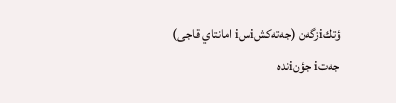ؤتكiزگەن (جەتەكشiسi امانتاي قاجى) جەتi جؤنiندە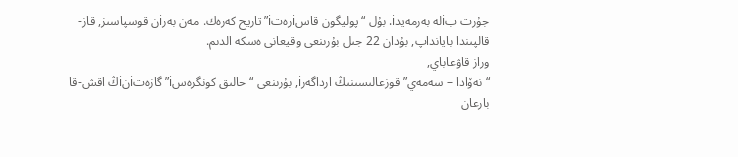جۇرت بiلە بەرمەيدi. بۇل “پوليگون قاسiرەتi” تاريح كەرەك. مەن بەرiن قوسپاسىز, قاز-قالپىندا بايانداپ, بۇدان 22 جىل بۇرىنعى وقيعانى ەسكە الدىم.
وراز قاۋعاباي,
“نەۆادا – سەمەي” قوزعالىسىنىڭ ارداگەرi, بۇرىنعى “حالىق كونگرەسi” گازەتiنiڭ اقش-قا بارعان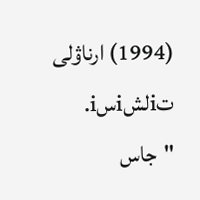(1994) ارناۋلى تiلشiسi.
"جاس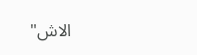الاش"